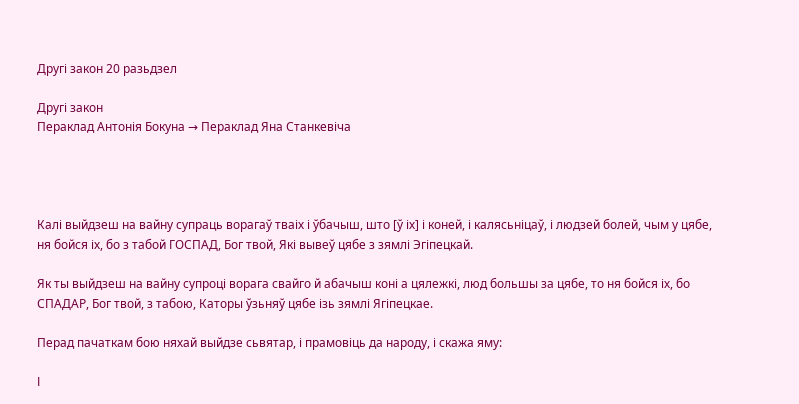Другі закон 20 разьдзел

Другі закон
Пераклад Антонія Бокуна → Пераклад Яна Станкевіча




Калі выйдзеш на вайну супраць ворагаў тваіх і ўбачыш, што [ў іх] і коней, і калясьніцаў, і людзей болей, чым у цябе, ня бойся іх, бо з табой ГОСПАД, Бог твой, Які вывеў цябе з зямлі Эгіпецкай.

Як ты выйдзеш на вайну супроці ворага свайго й абачыш коні а цялежкі, люд большы за цябе, то ня бойся іх, бо СПАДАР, Бог твой, з табою, Каторы ўзьняў цябе ізь зямлі Ягіпецкае.

Перад пачаткам бою няхай выйдзе сьвятар, і прамовіць да народу, і скажа яму:

І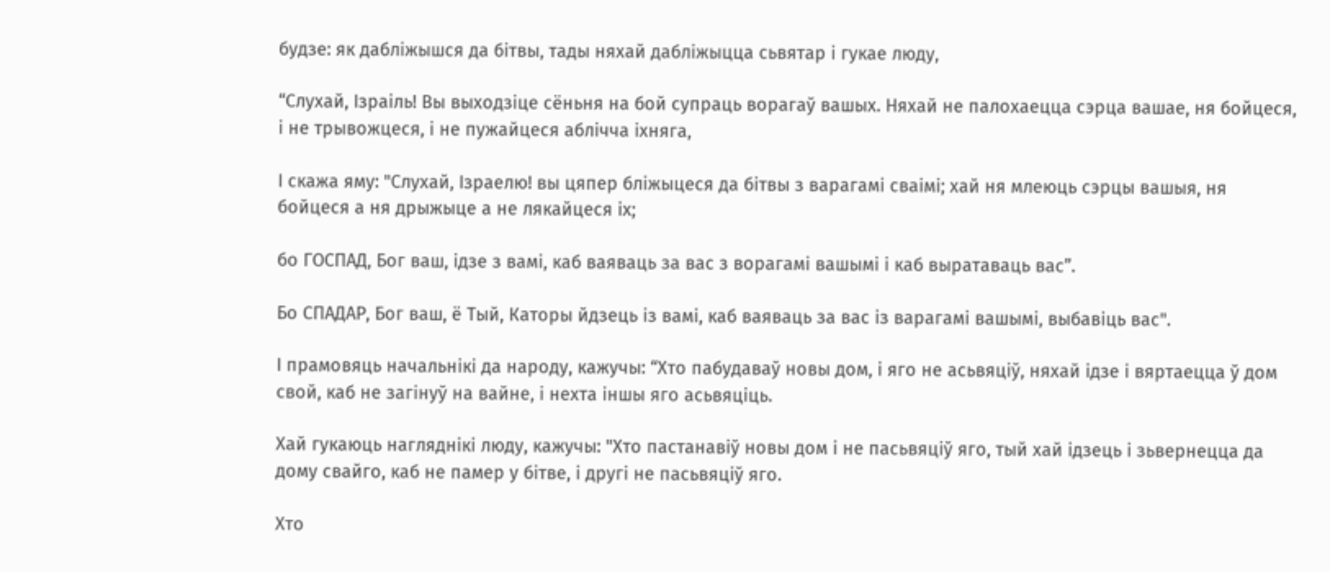будзе: як дабліжышся да бітвы, тады няхай дабліжыцца сьвятар і гукае люду,

“Слухай, Ізраіль! Вы выходзіце сёньня на бой супраць ворагаў вашых. Няхай не палохаецца сэрца вашае, ня бойцеся, і не трывожцеся, і не пужайцеся аблічча іхняга,

І скажа яму: "Слухай, Ізраелю! вы цяпер бліжыцеся да бітвы з варагамі сваімі; хай ня млеюць сэрцы вашыя, ня бойцеся а ня дрыжыце а не лякайцеся іх;

бо ГОСПАД, Бог ваш, ідзе з вамі, каб ваяваць за вас з ворагамі вашымі і каб выратаваць вас”.

Бо СПАДАР, Бог ваш, ё Тый, Каторы йдзець із вамі, каб ваяваць за вас із варагамі вашымі, выбавіць вас".

І прамовяць начальнікі да народу, кажучы: “Хто пабудаваў новы дом, і яго не асьвяціў, няхай ідзе і вяртаецца ў дом свой, каб не загінуў на вайне, і нехта іншы яго асьвяціць.

Хай гукаюць нагляднікі люду, кажучы: "Хто пастанавіў новы дом і не пасьвяціў яго, тый хай ідзець і зьвернецца да дому свайго, каб не памер у бітве, і другі не пасьвяціў яго.

Хто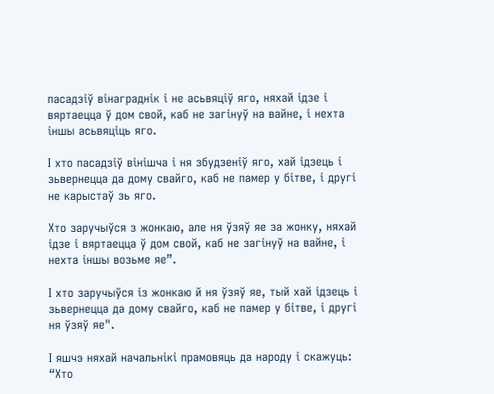пасадзіў вінаграднік і не асьвяціў яго, няхай ідзе і вяртаецца ў дом свой, каб не загінуў на вайне, і нехта іншы асьвяціць яго.

І хто пасадзіў вінішча і ня збудзеніў яго, хай ідзець і зьвернецца да дому свайго, каб не памер у бітве, і другі не карыстаў зь яго.

Хто заручыўся з жонкаю, але ня ўзяў яе за жонку, няхай ідзе і вяртаецца ў дом свой, каб не загінуў на вайне, і нехта іншы возьме яе”.

І хто заручыўся із жонкаю й ня ўзяў яе, тый хай ідзець і зьвернецца да дому свайго, каб не памер у бітве, і другі ня ўзяў яе".

І яшчэ няхай начальнікі прамовяць да народу і скажуць: “Хто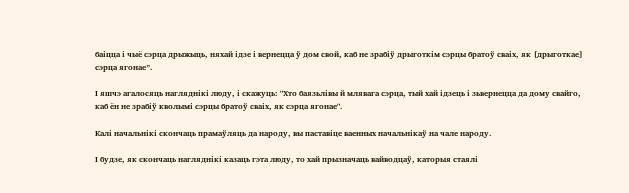баіцца і чыё сэрца дрыжыць, няхай ідзе і вернецца ў дом свой, каб не зрабіў дрыготкім сэрцы братоў сваіх, як [дрыготкае] сэрца ягонае”.

І яшчэ агалосяць нагляднікі люду, і скажуць: "Хто баязьлівы й млявага сэрца, тый хай ідзець і зьвернецца да дому свайго, каб ён не зрабіў кволымі сэрцы братоў сваіх, як сэрца ягонае".

Калі начальнікі скончаць прамаўляць да народу, вы паставіце ваенных начальнікаў на чале народу.

І будзе, як скончаць нагляднікі казаць гэта люду, то хай прызначаць вайводцаў, каторыя стаялі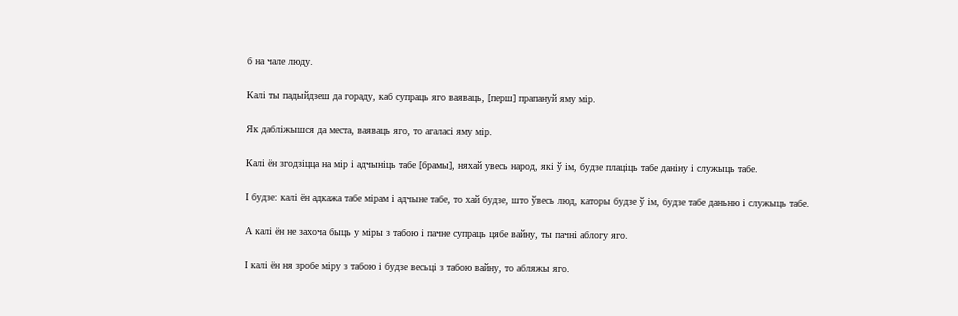б на чале люду.

Калі ты падыйдзеш да гораду, каб супраць яго ваяваць, [перш] прапануй яму мір.

Як дабліжышся да места, ваяваць яго, то агаласі яму мір.

Калі ён згодзіцца на мір і адчыніць табе [брамы], няхай увесь народ, які ў ім, будзе плаціць табе даніну і служыць табе.

І будзе: калі ён адкажа табе мірам і адчыне табе, то хай будзе, што ўвесь люд, каторы будзе ў ім, будзе табе даньню і служыць табе.

А калі ён не захоча быць у міры з табою і пачне супраць цябе вайну, ты пачні аблогу яго.

І калі ён ня зробе міру з табою і будзе весьці з табою вайну, то абляжы яго.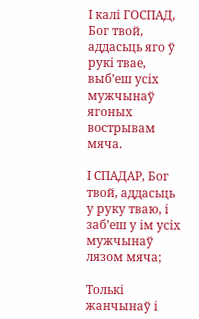І калі ГОСПАД, Бог твой, аддасьць яго ў рукі твае, выб’еш усіх мужчынаў ягоных вострывам мяча.

І СПАДАР, Бог твой, аддасьць у руку тваю, і заб’еш у ім усіх мужчынаў лязом мяча;

Толькі жанчынаў і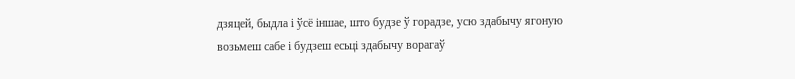дзяцей, быдла і ўсё іншае, што будзе ў горадзе, усю здабычу ягоную возьмеш сабе і будзеш есьці здабычу ворагаў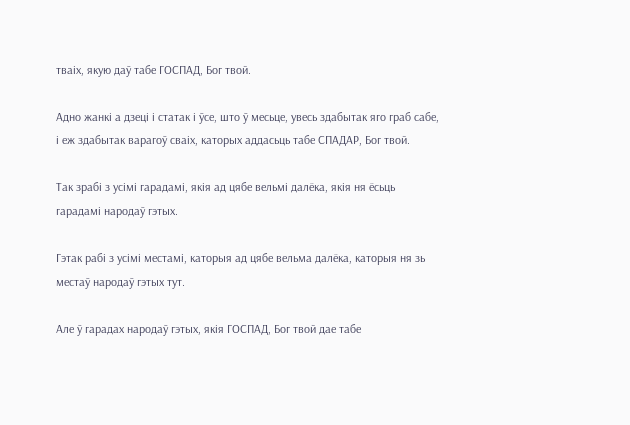тваіх, якую даў табе ГОСПАД, Бог твой.

Адно жанкі а дзеці і статак і ўсе, што ў месьце, увесь здабытак яго граб сабе, і еж здабытак варагоў сваіх, каторых аддасьць табе СПАДАР, Бог твой.

Так зрабі з усімі гарадамі, якія ад цябе вельмі далёка, якія ня ёсьць гарадамі народаў гэтых.

Гэтак рабі з усімі местамі, каторыя ад цябе вельма далёка, каторыя ня зь местаў народаў гэтых тут.

Але ў гарадах народаў гэтых, якія ГОСПАД, Бог твой дае табе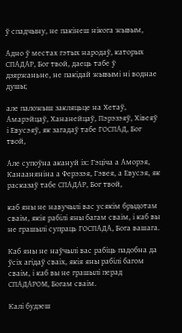ў спадчыну, не пакінеш нікога жывым,

Адно ў местах гэтых народаў, каторых СПАДАР, Бог твой, даець табе ў дзяржаньне, не пакідай жывымі ні воднае душы;

але паложыш закляцьце на Хетаў, Амарэйцаў, Хананейцаў, Пэрэзэяў, Хівеяў і Евусэяў, як загадаў табе ГОСПАД, Бог твой,

Але супоўна акануй іх: Гэціча а Аморэя, Канааняніна а Ферэзэя, Гэвея, а Евусэя, як расказаў табе СПАДАР, Бог твой,

каб яны не навучылі вас усякім брыдотам сваім, якія рабілі яны багам сваім, і каб вы не грашылі супраць ГОСПАДА, Бога вашага.

Каб яны не наўчылі вас рабіць падобна да ўсіх агідаў сваіх, якія яны рабілі багом сваім, і каб вы не грашылі перад СПАДАРОМ, Богам сваім.

Калі будзеш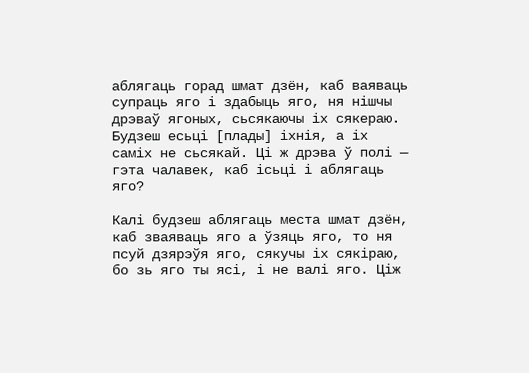аблягаць горад шмат дзён, каб ваяваць супраць яго і здабыць яго, ня нішчы дрэваў ягоных, сьсякаючы іх сякераю. Будзеш есьці [плады] іхнія, а іх саміх не сьсякай. Ці ж дрэва ў полі — гэта чалавек, каб ісьці і аблягаць яго?

Калі будзеш аблягаць места шмат дзён, каб зваяваць яго а ўзяць яго, то ня псуй дзярэўя яго, сякучы іх сякіраю, бо зь яго ты ясі, і не валі яго. Ціж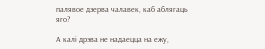палявое дзерва чалавек, каб аблягаць яго?

А калі дрэва не надаецца на ежу,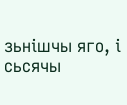зьнішчы яго, і сьсячы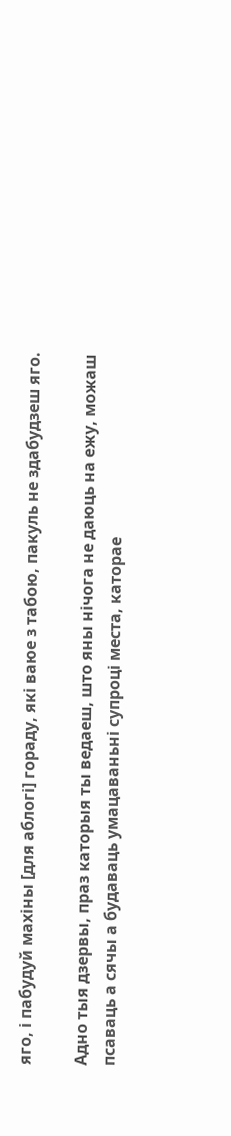яго, і пабудуй махіны [для аблогі] гораду, які ваюе з табою, пакуль не здабудзеш яго.

Адно тыя дзервы, праз каторыя ты ведаеш, што яны нічога не даюць на ежу, можаш псаваць а сячы а будаваць умацаваньні супроці места, каторае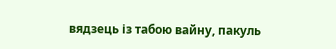вядзець із табою вайну, пакуль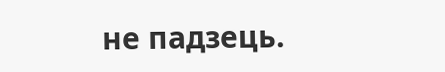не падзець.